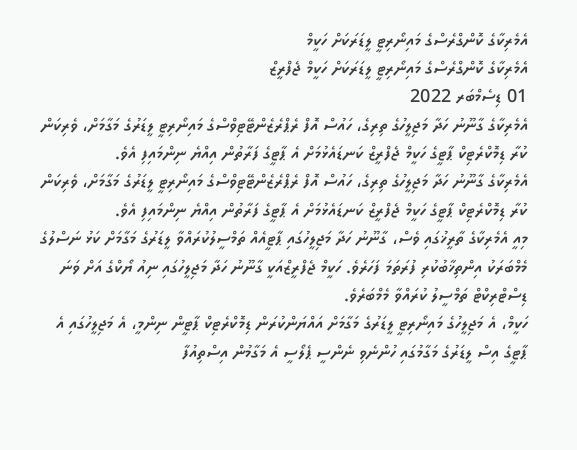އެމެރިކާގެ ކޮންގްރެސްގެ މައިނޯރިޓީ ލީޑަރަކަށް ހަކީމް
އެމެރިކާގެ ކޮންގްރެސްގެ މައިނޯރިޓީ ލީޑަރަކަށް ހަކީމް ޖެފްރީޒް
01 ޑިސެމްބަރ 2022
އެމެރިކާގެ ގާނޫނު ހަދާ މަޖިލީހުގެ ތިރިގެ، ހައުސް އޮފް ރެޕްރެޒެންޓޭޓިވްސްގެ މައިނޯރިޓީ ލީޑަރުގެ މަގާމަށް، ވެރިކަން ކުރާ ޑިމޮކްރެޓިކް ޕާޓީގެ ހަކީމް ޖެފްރީޒް ކަނޑައެޅުމަށް އެ ޕާޓީގެ ފަރާތުން އިއްޔެ ނިންމައިފި އެވެ.
އެމެރިކާގެ ގާނޫނު ހަދާ މަޖިލީހުގެ ތިރިގެ، ހައުސް އޮފް ރެޕްރެޒެންޓޭޓިވްސްގެ މައިނޯރިޓީ ލީޑަރުގެ މަގާމަށް، ވެރިކަން ކުރާ ޑިމޮކްރެޓިކް ޕާޓީގެ ހަކީމް ޖެފްރީޒް ކަނޑައެޅުމަށް އެ ޕާޓީގެ ފަރާތުން އިއްޔެ ނިންމައިފި އެވެ.
މިއީ އެމެރިކާގެ ތާރީޚުގައި ވެސް، ގާނޫނު ހަދާ މަޖިލީހުގައި ޕާޓީއެއް ތަމްސީލުކުރައްވާ ލީޑަރުގެ މަގާމަށް ކަޅު ނަސްލުގެ މެމްބަރަކު އިންތިޚާބުކުރި ފުރަތަމަ ފަހަރެވެ. ހަކީމް ޖެފްރީޒްއަކީ ގާނޫނު ހަދާ މަޖިލީހުގައި ނިއު ޔޯކްގެ އަށް ވަނަ ޑިސްޓްރިކްޓް ތަމްސީލު ކުރައްވާ މެމްބަރެވެ.
ހަކީމް، އެ މަޖިލީހުގެ މައިނޯރިޓީ ލީޑަރުގެ މަގާމަށް އައްޔަންކުރަން ޑިމޮކްރެޓިކް ޕާޓީން ނިންމީ، އެ މަޖިލީހުގައި އެ ޕާޓީގެ އިސް ލީޑަރުގެ މަގާމުގައި ހުންނެވި ނެންސީ ޕެލޯސީ އެ މަގާމުން އިސްތިއުފާ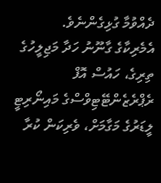ދެއްވުމާ ގުޅިގެންނެވެ.
އެމެރިކާގެ ގާނޫނު ހަދާ މަޖިލީހުގެ ތިރިގެ، ހައުސް އޮފް ރެޕްރެޒެންޓޭޓިވްސްގެ މައިނޯރިޓީ ލީޑަރުގެ މަގާމަށް، ވެރިކަން ކުރާ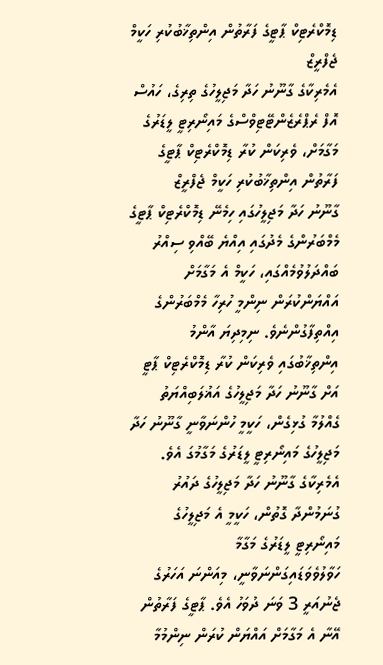ޑިމޮކްރެޓިކް ޕާޓީގެ ފަރާތުން އިންތިޚާބުކުރި ހަކީމް ޖެފްރީޒް
އެމެރިކާގެ ގާނޫނު ހަދާ މަޖިލީހުގެ ތިރިގެ، ހައުސް އޮފް ރެޕްރެޒެންޓޭޓިވްސްގެ މައިނޯރިޓީ ލީޑަރުގެ މަގާމަށް، ވެރިކަން ކުރާ ޑިމޮކްރެޓިކް ޕާޓީގެ ފަރާތުން އިންތިޚާބުކުރި ހަކީމް ޖެފްރީޒް
ގާނޫނު ހަދާ މަޖިލީހުގައި ހިމެނޭ ޑިމޮކްރެޓިކް ޕާޓީގެ މެމްބަރުންގެ މެދުގައި އިއްޔެ ބޭއްވި ސިއްރު ބައްދަލުވުމެއްގައި، ހަކީމް އެ މަގާމަށް އައްޔަންކުރަން ނިންމީ ހުރިހާ މެމްބަރުންގެ އިއްތިފާގުންނެވެ. ނިމިދިޔަ އާންމު އިންތިޚާބުގައި ވެރިކަން ކުރާ ޑިމޮކްރެޓިކް ޕާޓީ އަށް ގާނޫނު ހަދާ މަޖިލީހުގެ އަޣުލަބިއްޔަތު ގެއްލުމާ ގުޅިގެން، ހަކީމީ ހުންނަވާނީ ގާނޫނު ހަދާ މަޖިލީހުގެ މައިނޯރިޓީ ލީޑަރުގެ މަގާމުގަ އެވެ.
އެމެރިކާގެ ގާނޫނު ހަދާ މަޖިލީހުގެ ދައުރު ގުނަމުންދާ ގޮތުން، ހަކީމީ އެ މަޖިލީހުގެ މައިނޯރިޓީ ލީޑަރުގެ މަގާމާ ހަވާލުވެވަޑައިގަންނަވާނީ، މިއަންނަ އަހަރުގެ ޖެނުއަރީ 3 ވަނަ ދުވަހު އެވެ. ޕާޓީގެ ފަރާތުން އޭނާ އެ މަގާމަށް އައްޔަން ކުރަން ނިންމުމާ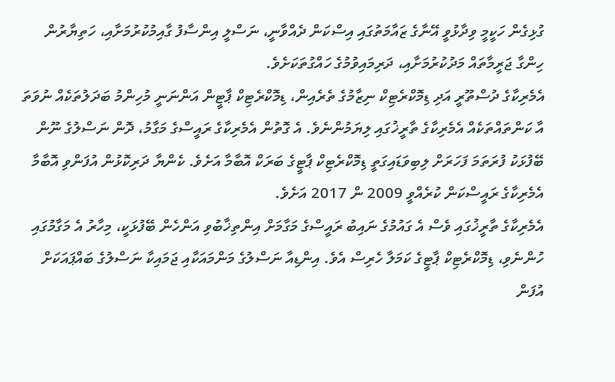ގުޅިގެން ހަކީމީ ވިދާޅުވީ އޭނާގެ ޒައާމަތުގައި އިސްކަން ދެއްވާނީ، ނަސްލީ އިންސާފު ގާއިމުކުރުމަށާއި، ހަތިޔާރުން ހިންގާ ޖަރީމާތައް މަދުކުރުމަށާއި، ދަރިމައިވުމުގެ ހައްގުތަކަށެވެ.
އެމެރިކާގެ ދުސްތޫރީ އަދި ޑިމޮކްރެޓިކް ނިޒާމުގެ ތެރެއިން، ޑިމޮކްރެޓިކް ޕާޓީން އަންނަނީ މުހިންމު ބަދަލުތަކެއް ނުވަތަ އާ ކަންތައްތަކެއް އެމެރިކާގެ ތާރީޚުގައި ލިޔަމުންނެވެ. އެ ގޮތުން އެމެރިކާގެ ރައީސްގެ މަގާމު، ދޮން ނަސްލުގެ ނޫން ބޭފުޅަކު ފުރަތަމަ ފަހަރަށް ލިބިވަޑައިގަތީ ޑިމޮކްރެޓިކް ޕާޓީގެ ބަރަކް އޮބާމާ އަށެވެ. ކެންޔާ ދަރިކޮޅުން އުފަންވި އޮބާމާ އެމެރިކާގެ ރައީސްކަން ކުރެއްވީ 2009 ން 2017 އަށެވެ.
އެމެރިކާގެ ތާރީޚުގައި ވެސް އެ ގައުމުގެ ނައިބު ރައީސްގެ މަގާމަށް އިންތިޚާބުވި އަންހެން ބޭފުޅަކީ، މިހާރު އެ މަގާމުގައި ހުންނެވި، ޑިމޮކްރެޓިކް ޕާޓީގެ ކަމަލާ ހެރިސް އެވެ. އިންޑިއާ ނަސްލުގެ މަންމައަކާއި ޖަމައިކާ ނަސްލުގެ ބައްޕައަކަށް އުފަން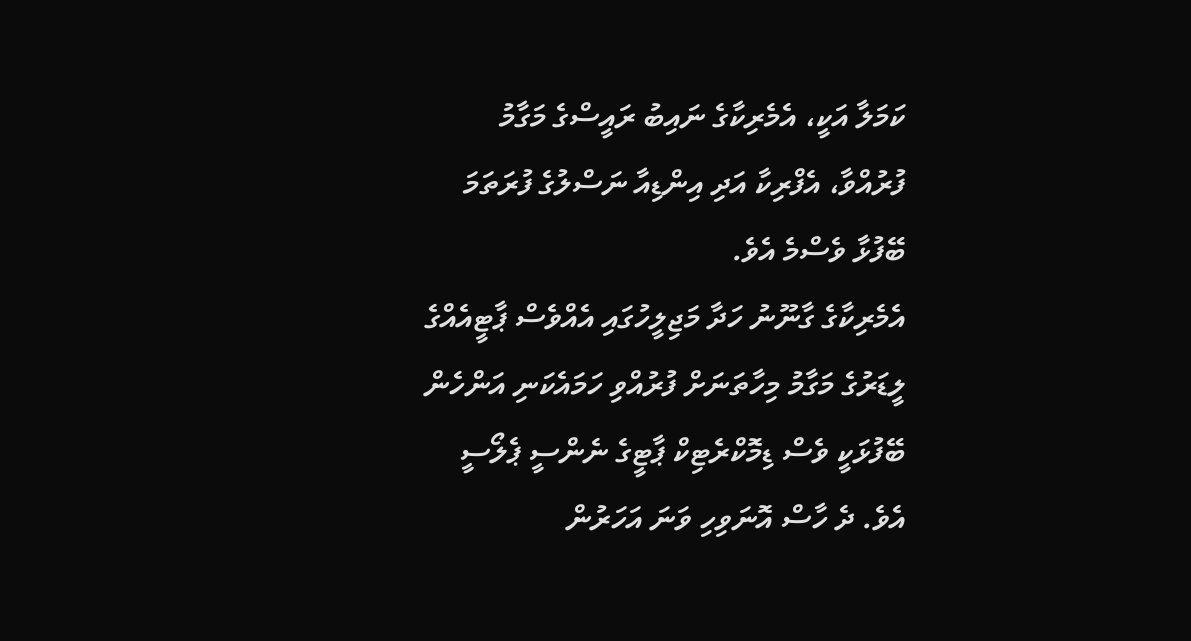ކަމަލާ އަކީ، އެމެރިކާގެ ނައިބު ރައީސްގެ މަގާމު ފުރުއްވާ، އެފްރިކާ އަދި އިންޑިއާ ނަސްލުގެ ފުރަތަމަ ބޭފުޅާ ވެސްމެ އެވެ.
އެމެރިކާގެ ގާނޫނު ހަދާ މަޖިލީހުގައި އެއްވެސް ޕާޓީއެއްގެ ލީޑަރުގެ މަގާމު މިހާތަނަށް ފުރުއްވި ހަމައެކަނި އަންހެން ބޭފުޅަކީ ވެސް ޑިމޮކްރެޓިކް ޕާޓީގެ ނެންސީ ޕެލޯސީ އެވެ. ދެ ހާސް އޮނަވިހި ވަނަ އަހަރުން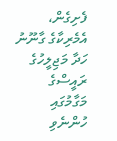ފެށިގެން، އެމެރިކާގެ ގާނޫނު ހަދާ މަޖިލީހުގެ ރައީސްގެ މަގާމުގައި ހުންނެވި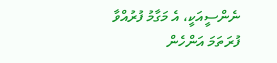ނެންސީއަކީ، އެ މަގާމު ފުރުއްވާ ފުރަތަމަ އަންހެން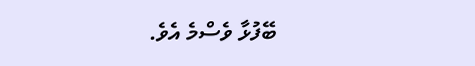ބޭފުޅާ ވެސްމެ އެވެ.